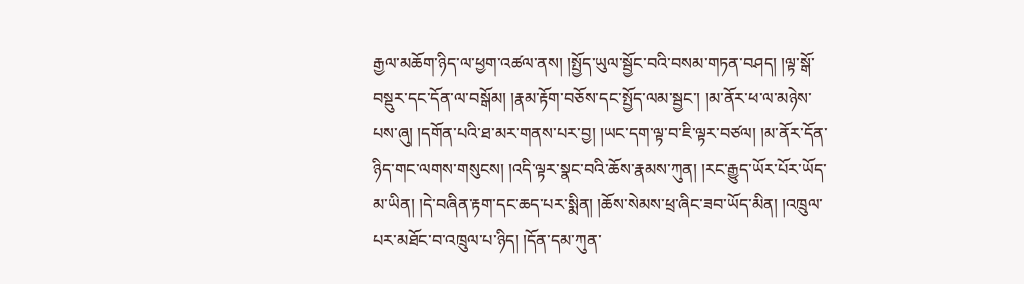རྒྱལ་མཆོག་ཉིད་ལ་ཕྱག་འཚལ་ནས། །སྤྱོད་ཡུལ་སྦྱོང་བའི་བསམ་གཏན་བཤད། །ལྟ་སྒོ་བསྡུར་དང་དོན་ལ་བསྒོམ། །རྣམ་རྟོག་བཅོས་དང་སྤྱོད་ལམ་སྦྱང་། །མ་ནོར་ཕ་ལ་མཉེས་པས་ཞུ། །དགོན་པའི་ཐ་མར་གནས་པར་བྱ། །ཡང་དག་ལྟ་བ་ཇི་ལྟར་བཙལ། །མ་ནོར་དོན་ཉིད་གང་ལགས་གསུངས། །འདི་ལྟར་སྣང་བའི་ཆོས་རྣམས་ཀུན། །རང་རྒྱུད་ཡོར་པོར་ཡོད་མ་ཡིན། །དེ་བཞིན་རྟག་དང་ཆད་པར་སྨིན། །ཆོས་སེམས་ཕྲ་ཞིང་ཟབ་ཡོད་མིན། །འཁྲུལ་པར་མཐོང་བ་འཁྲུལ་པ་ཉིད། །དོན་དམ་ཀུན་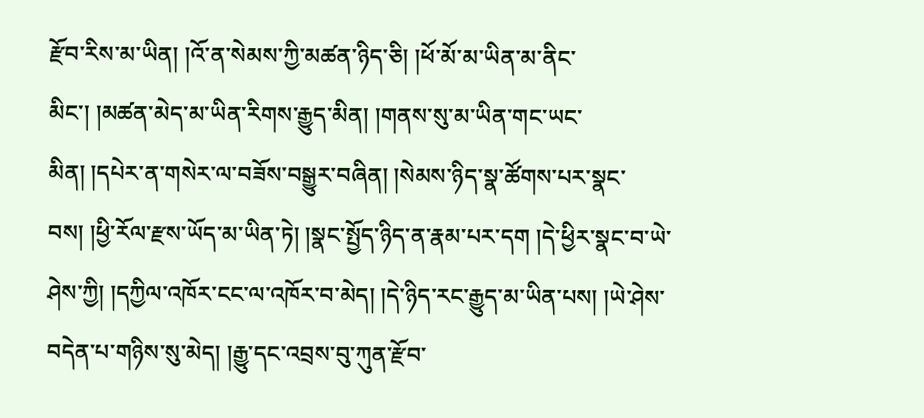རྫོབ་རིས་མ་ཡིན། །འོ་ན་སེམས་ཀྱི་མཚན་ཉིད་ཅི། །ཕོ་མོ་མ་ཡིན་མ་ནིང་མིང་། །མཚན་མེད་མ་ཡིན་རིགས་རྒྱུད་མིན། །གནས་སུ་མ་ཡིན་གང་ཡང་མིན། །དཔེར་ན་གསེར་ལ་བཟོས་བསྒྱུར་བཞིན། །སེམས་ཉིད་སྣ་ཚོགས་པར་སྣང་བས། །ཕྱི་རོལ་རྫས་ཡོད་མ་ཡིན་ཏེ། །སྣང་སྤྱོད་ཉིད་ན་རྣམ་པར་དག །དེ་ཕྱིར་སྣང་བ་ཡེ་ཤེས་ཀྱི། །དཀྱིལ་འཁོར་ངང་ལ་འཁོར་བ་མེད། །དེ་ཉིད་རང་རྒྱུད་མ་ཡིན་པས། །ཡེ་ཤེས་བདེན་པ་གཉིས་སུ་མེད། །རྒྱུ་དང་འབྲས་བུ་ཀུན་རྫོབ་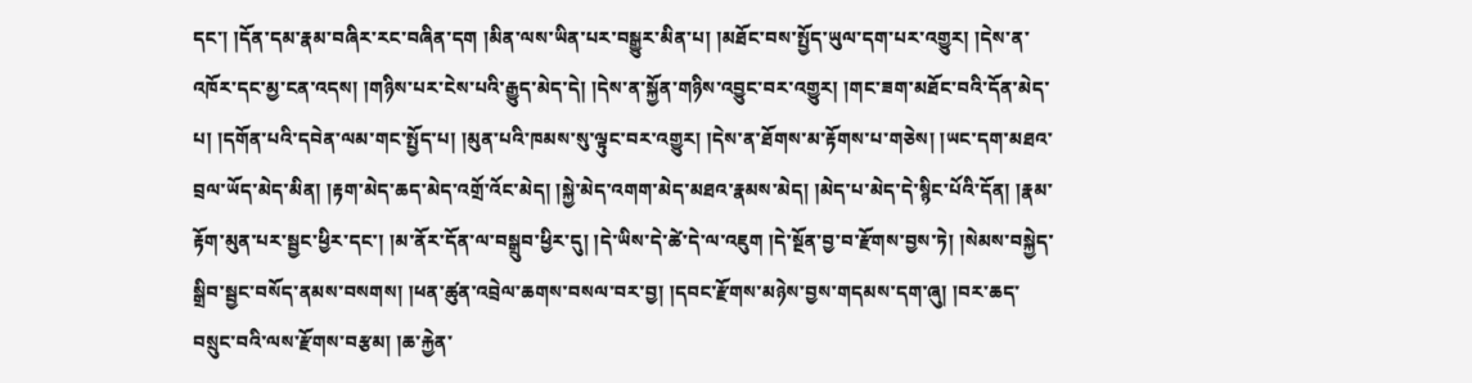དང་། །དོན་དམ་རྣམ་བཞིར་རང་བཞིན་དག །མིན་ལས་ཡིན་པར་བསྒྱུར་མིན་པ། །མཐོང་བས་སྤྱོད་ཡུལ་དག་པར་འགྱུར། །དེས་ན་འཁོར་དང་མྱ་ངན་འདས། །གཉིས་པར་ངེས་པའི་རྒྱུད་མེད་དེ། །དེས་ན་སྐྱོན་གཉིས་འབྱུང་བར་འགྱུར། །གང་ཟག་མཐོང་བའི་དོན་མེད་པ། །དགོན་པའི་དབེན་ལམ་གང་སྤྱོད་པ། །མུན་པའི་ཁམས་སུ་ལྟུང་བར་འགྱུར། །དེས་ན་ཐོགས་མ་རྟོགས་པ་གཅེས། །ཡང་དག་མཐའ་བྲལ་ཡོད་མེད་མིན། །རྟག་མེད་ཆད་མེད་འགྲོ་འོང་མེད། །སྐྱེ་མེད་འགག་མེད་མཐའ་རྣམས་མེད། །མེད་པ་མེད་དེ་སྙིང་པོའི་དོན། །རྣམ་རྟོག་མུན་པར་སྦྱང་ཕྱིར་དང་། །མ་ནོར་དོན་ལ་བསྒྲུབ་ཕྱིར་དུ། །དེ་ཡིས་དེ་ཚེ་དེ་ལ་འཇུག །དེ་སྔོན་བྱ་བ་རྫོགས་བྱས་ཏེ། །སེམས་བསྐྱེད་སྒྲིབ་སྦྱང་བསོད་ནམས་བསགས། །ཕན་ཚུན་འབྲེལ་ཆགས་བསལ་བར་བྱ། །དབང་རྫོགས་མཉེས་བྱས་གདམས་དག་ཞུ། །བར་ཆད་བསྲུང་བའི་ལས་རྫོགས་བརྩམ། །ཆ་རྐྱེན་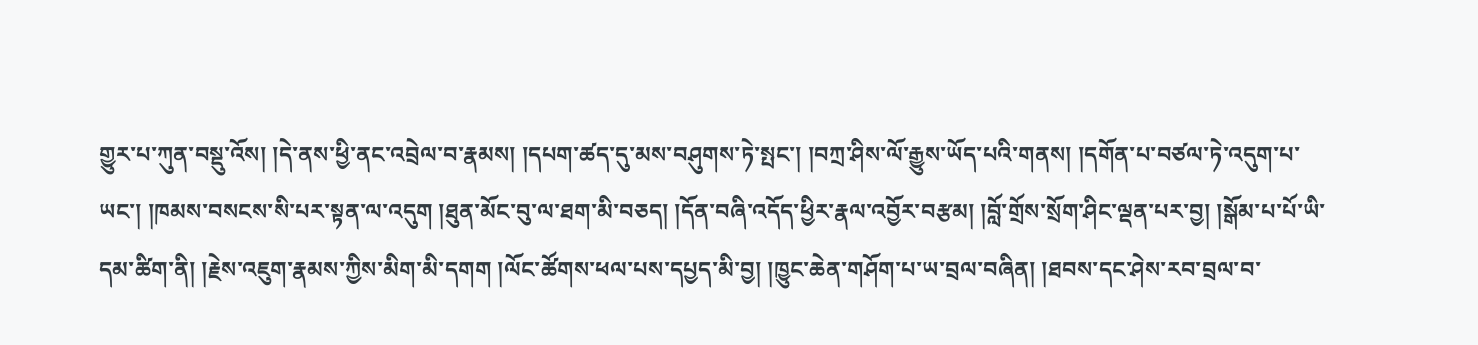གྱུར་པ་ཀུན་བསྡུ་འོས། །དེ་ནས་ཕྱི་ནང་འབྲེལ་བ་རྣམས། །དཔག་ཚད་དུ་མས་བཤུགས་ཏེ་སྤང་། །བཀྲ་ཤིས་ལོ་རྒྱུས་ཡོད་པའི་གནས། །དགོན་པ་བཙལ་ཏེ་འདུག་པ་ཡང་། །ཁམས་བསངས་སི་པར་སྟན་ལ་འདུག །ཐུན་མོང་བུ་ལ་ཐག་མི་བཅད། །དོན་བཞི་འདོད་ཕྱིར་རྣལ་འབྱོར་བརྩམ། །བློ་གྲོས་སྲོག་ཤིང་ལྡན་པར་བྱ། །སྒོམ་པ་པོ་ཡི་དམ་ཚིག་ནི། །རྗེས་འཇུག་རྣམས་ཀྱིས་མིག་མི་དགག །ལོང་ཚོགས་ཕལ་པས་དཔྱད་མི་བྱ། །ཁྱུང་ཆེན་གཤོག་པ་ཡ་བྲལ་བཞིན། །ཐབས་དང་ཤེས་རབ་བྲལ་བ་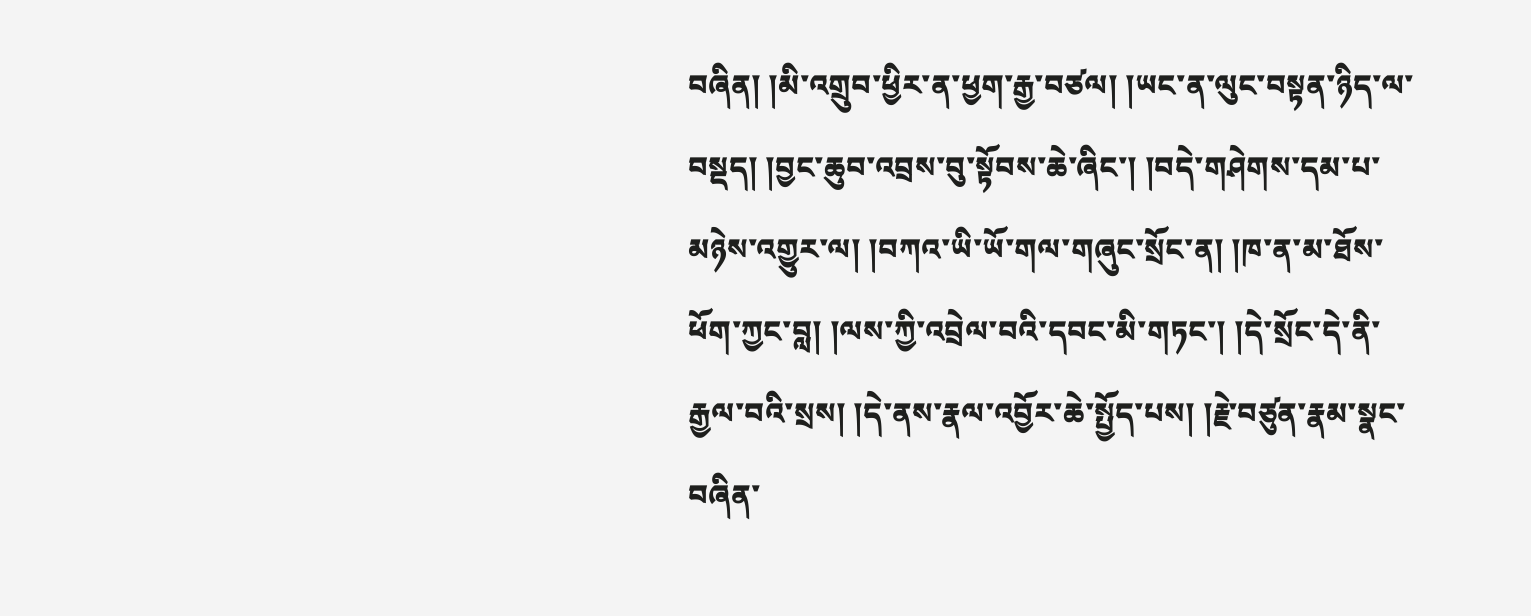བཞིན། །མི་འགྲུབ་ཕྱིར་ན་ཕྱག་རྒྱ་བཙལ། །ཡང་ན་ལུང་བསྟན་ཉིད་ལ་བསྡད། །བྱང་ཆུབ་འབྲས་བུ་སྟོབས་ཆེ་ཞིང་། །བདེ་གཤེགས་དམ་པ་མཉེས་འགྱུར་ལ། །བཀའ་ཡི་ཡོ་གལ་གཞུང་སྲོང་ན། །ཁ་ན་མ་ཐོས་ཕོག་ཀྱང་བླ། །ལས་ཀྱི་འབྲེལ་བའི་དབང་མི་གཏང་། །དེ་སྲོང་དེ་ནི་རྒྱལ་བའི་སྲས། །དེ་ནས་རྣལ་འབྱོར་ཆེ་སྤྱོད་པས། །རྗེ་བཙུན་རྣམ་སྣང་བཞིན་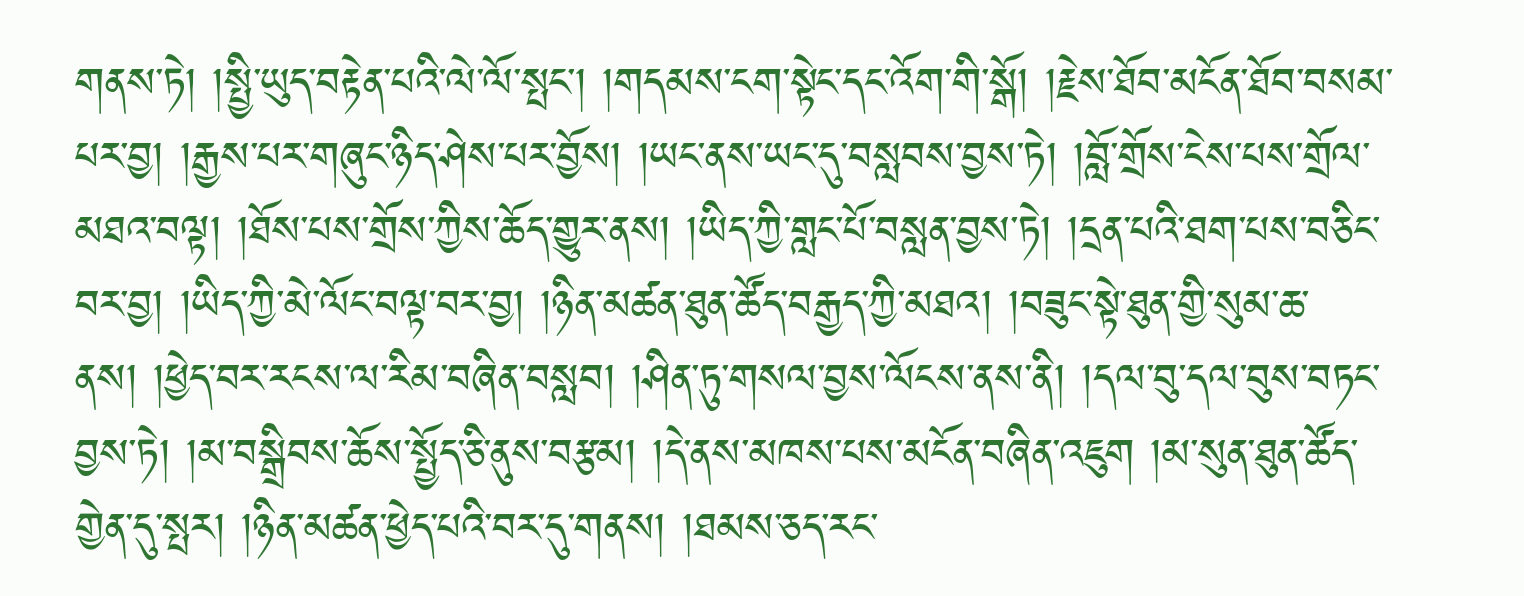གནས་ཏེ། །སྤྱི་ཡུད་བརྟེན་པའི་ལེ་ལོ་སྤང་། །གདམས་ངག་སྟེང་དང་འོག་གི་སྒོ། །རྗེས་ཐོབ་མངོན་ཐོབ་བསམ་པར་བྱ། །རྒྱས་པར་གཞུང་ཉིད་ཤེས་པར་བྱོས། །ཡང་ནས་ཡང་དུ་བསླབས་བྱས་ཏེ། །བློ་གྲོས་ངེས་པས་གྲོལ་མཐའ་བལྟ། །ཐོས་པས་གྲོས་ཀྱིས་ཆོད་གྱུར་ནས། །ཡིད་ཀྱི་གླང་པོ་བསླན་བྱས་ཏེ། །དྲན་པའི་ཐག་པས་བཅིང་བར་བྱ། །ཡིད་ཀྱི་མེ་ལོང་བལྟ་བར་བྱ། །ཉིན་མཚན་ཐུན་ཚོད་བརྒྱད་ཀྱི་མཐའ། །བཟུང་སྟེ་ཐུན་གྱི་སུམ་ཆ་ནས། །ཕྱེད་བར་རངས་ལ་རིམ་བཞིན་བསླབ། །ཤིན་ཏུ་གསལ་བྱས་ལོངས་ནས་ནི། །དལ་བུ་དལ་བུས་བཏང་བྱས་ཏེ། །མ་བསྒྲིབས་ཆོས་སྤྱོད་ཅི་ནུས་བརྩམ། །དེ་ནས་མཁས་པས་མངོན་བཞིན་འཇུག །མ་སུན་ཐུན་ཚོད་གྱེན་དུ་སྤར། །ཉིན་མཚན་ཕྱེད་པའི་བར་དུ་གནས། །ཐམས་ཅད་རང་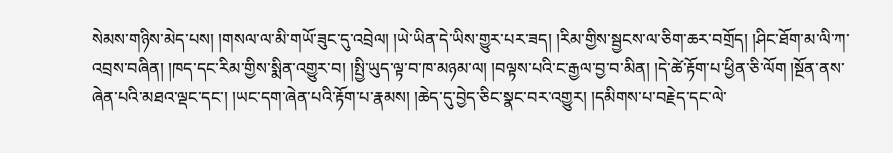སེམས་གཉིས་མེད་པས། །གསལ་ལ་མི་གཡོ་ཟུང་དུ་འབྲེལ། །ཡེ་ཡིན་དེ་ཡིས་གྱུར་པར་ཟད། །རིམ་གྱིས་སྦྱངས་ལ་ཅིག་ཆར་བགྲོད། །ཤིང་ཐོག་མ་ལི་ཀ་འབྲས་བཞིན། །ཁད་དང་རིམ་གྱིས་སྨིན་འགྱུར་བ། །སྤྱི་ཡུད་ལྟ་བ་ཁ་མཉམ་ལ། །བལྟས་པའི་ང་རྒྱལ་བྱ་བ་མིན། །དེ་ཚེ་རྟོག་པ་ཕྱིན་ཅི་ལོག །སྔོན་ནས་ཞེན་པའི་མཐའ་ལྡང་དང་། །ཡང་དག་ཞེན་པའི་རྟོག་པ་རྣམས། །ཆེད་དུ་བྱེད་ཅིང་སྣང་བར་འགྱུར། །དམིགས་པ་བརྗེད་དང་ལེ་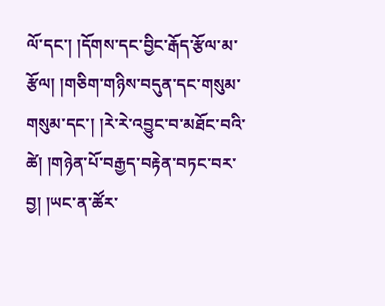ལོ་དང་། །དོགས་དང་བྱིང་རྒོད་རྩོལ་མ་རྩོལ། །གཅིག་གཉིས་བདུན་དང་གསུམ་གསུམ་དང་། །རེ་རེ་འབྱུང་བ་མཐོང་བའི་ཚེ། །གཉེན་པོ་བརྒྱད་བརྟེན་བཏང་བར་བྱ། །ཡང་ན་ཚོར་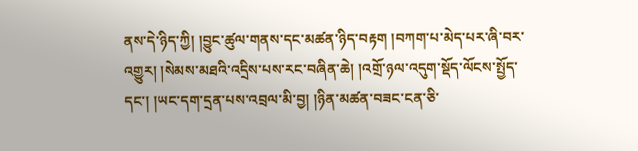ནས་དེ་ཉིད་ཀྱི། །བྱུང་ཚུལ་གནས་དང་མཚན་ཉིད་བརྟག །བཀག་པ་མེད་པར་ཞི་བར་འགྱུར། །སེམས་མཐའི་འདྲིས་པས་རང་བཞིན་ཆེ། །འགྲོ་ཉལ་འདུག་སྡོད་ལོངས་སྤྱོད་དང་། །ཡང་དག་དྲན་པས་འབྲལ་མི་བྱ། །ཉིན་མཚན་བཟང་ངན་ཅི་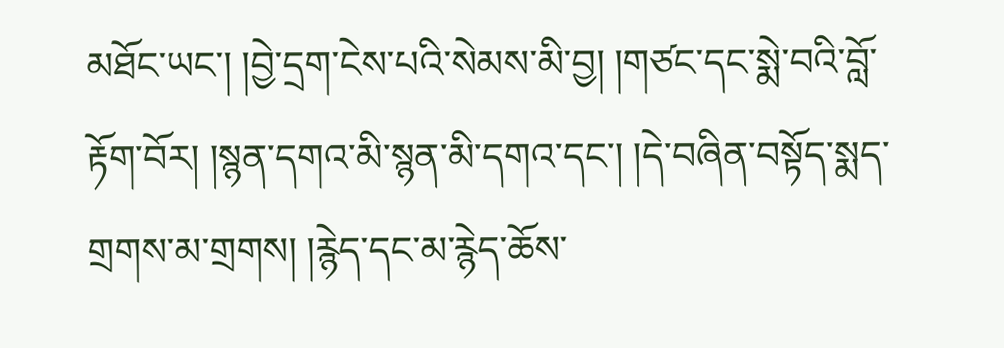མཐོང་ཡང་། །བྱེ་དྲག་ངེས་པའི་སེམས་མི་བྱ། །གཙང་དང་སྨེ་བའི་བློ་རྟོག་བོར། །སྙན་དགའ་མི་སྙན་མི་དགའ་དང་། །དེ་བཞིན་བསྟོད་སྨད་གྲགས་མ་གྲགས། །རྙེད་དང་མ་རྙེད་ཆོས་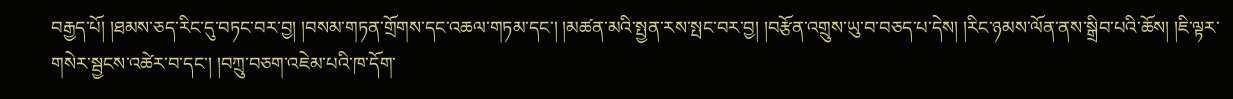བརྒྱད་པོ། །ཐམས་ཅད་རིང་དུ་བཏང་བར་བྱ། །བསམ་གཏན་གྲོགས་དང་འཆལ་གཏམ་དང་། །མཚན་མའི་སྤྱན་རས་སྤང་བར་བྱ། །བརྩོན་འགྲུས་ཡུ་བ་བཅད་པ་དེས། །རིང་ཉམས་ལོན་ནས་སྒྲིབ་པའི་ཆོས། །ཇི་ལྟར་གསེར་སྦྱངས་འཚེར་བ་དང་། །བཀྲུ་བཅག་འཇེམ་པའི་ཁ་དོག་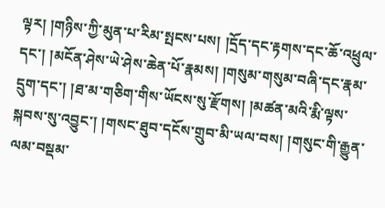ལྟར། །གཉིས་ཀྱི་མུན་པ་རིམ་སྤངས་པས། །དྲོད་དང་རྟགས་དང་ཆོ་འཕྲུལ་དང་། །མངོན་ཤེས་ཡེ་ཤེས་ཆེན་པོ་རྣམས། །གསུམ་གསུམ་བཞི་དང་རྣམ་དྲུག་དང་། །ཐ་མ་གཅིག་གིས་ཡོངས་སུ་རྫོགས། །མཚན་མའི་རྨི་ལྟས་སྐབས་སུ་འབྱུང་། །གསང་ཐུབ་དངོས་གྲུབ་མི་ཡལ་བས། །གསུང་གི་རྒྱུན་ལམ་བསྡམ་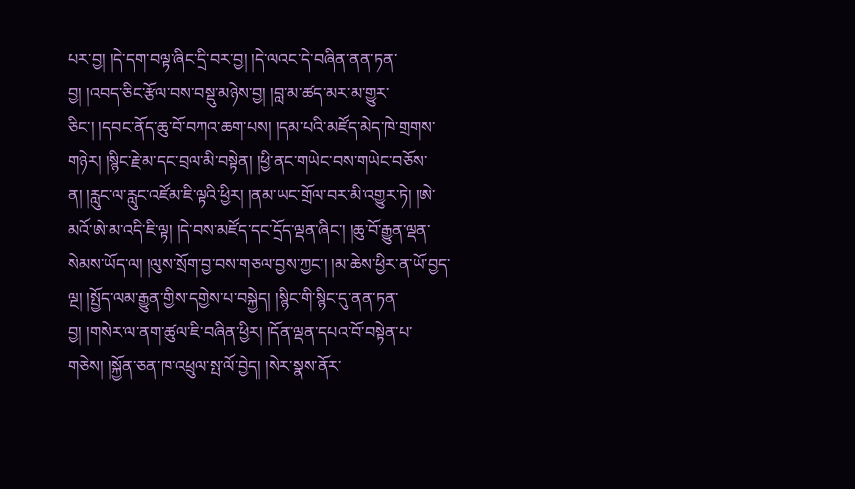པར་བྱ། །དེ་དག་བལྟ་ཞིང་དྲི་བར་བྱ། །དེ་ལའང་དེ་བཞིན་ནན་ཏན་བྱ། །འབད་ཅིང་རྩོལ་བས་བསྡུ་མཉེས་བྱ། །བླ་མ་ཚད་མར་མ་གྱུར་ཅིང་། །དབང་ནོད་ཆུ་བོ་བཀའ་ཆག་པས། །དམ་པའི་མཛོད་མེད་ཁེ་གྲགས་གཉེར། །སྙིང་རྗེ་མ་དང་བྲལ་མི་བསྟེན། །ཕྱི་ནང་གཡེང་བས་གཡེང་བཅོས་ན། །རླུང་ལ་རླུང་འཛོམ་ཇི་ལྟའི་ཕྱིར། །ནམ་ཡང་གྲོལ་བར་མི་འགྱུར་ཏེ། །ཨེ་མའོ་ཨེ་མ་འདི་ཇི་ལྟ། །དེ་བས་མཛོད་དང་དྲོད་ལྡན་ཞིང་། །ཆུ་བོ་རྒྱུན་ལྡན་སེམས་ཡོད་ལ། །ལུས་སྲོག་བྱ་བས་གཅལ་བྱས་ཀྱང་། །མ་ཆེས་ཕྱིར་ན་ཡོ་བྱད་ལྔ། །སྤྱོད་ལམ་རྒྱུན་གྱིས་དགྱེས་པ་བསྐྱེད། །སྙིང་གི་སྙིང་དུ་ནན་ཏན་བྱ། །གསེར་ལ་ནག་ཚུལ་ཇི་བཞིན་ཕྱིར། །དོན་ལྡན་དཔའ་བོ་བསྟེན་པ་གཅེས། །སྐྱོན་ཅན་ཁ་འཕྲུལ་སྤ་ལོ་བྱེད། །སེར་སྣས་ནོར་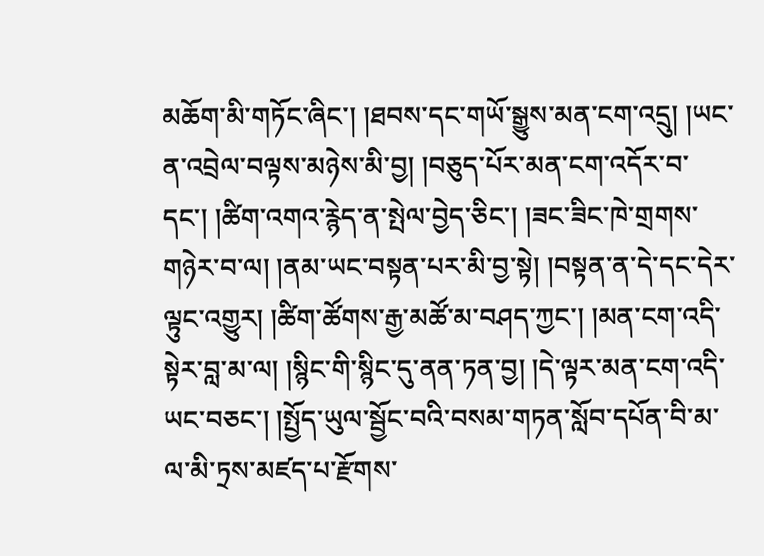མཆོག་མི་གཏོང་ཞིང་། །ཐབས་དང་གཡོ་སྒྱུས་མན་ངག་འདྲུ། །ཡང་ན་འབྲེལ་བལྟས་མཉེས་མི་བྱ། །བཅུད་པོར་མན་ངག་འདོར་བ་དང་། །ཚིག་འགའ་རྙེད་ན་སྤེལ་བྱེད་ཅིང་། །ཟང་ཟིང་ཁེ་གྲགས་གཉེར་བ་ལ། །ནམ་ཡང་བསྟན་པར་མི་བྱ་སྟེ། །བསྟན་ན་དེ་དང་དེར་ལྟུང་འགྱུར། །ཚིག་ཚོགས་རྒྱ་མཚོ་མ་བཤད་ཀྱང་། །མན་ངག་འདི་སྟེར་བླ་མ་ལ། །སྙིང་གི་སྙིང་དུ་ནན་ཏན་བྱ། །དེ་ལྟར་མན་ངག་འདི་ཡང་བཅང་། །སྤྱོད་ཡུལ་སྦྱོང་བའི་བསམ་གཏན་སློབ་དཔོན་བི་མ་ལ་མི་ཏྲས་མཛད་པ་རྫོགས་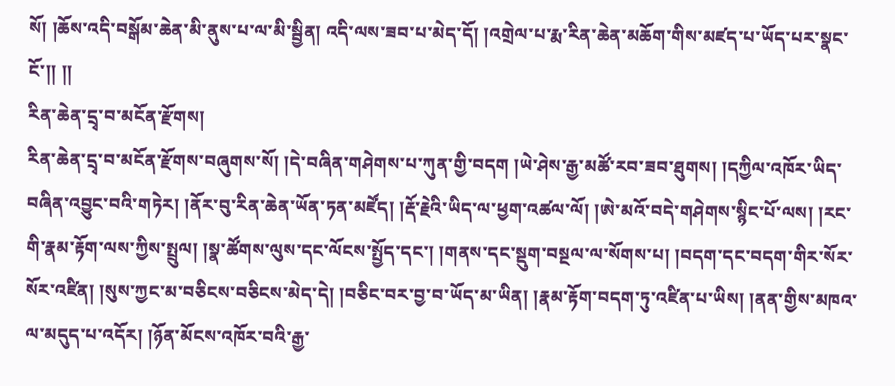སོ། །ཆོས་འདི་བསྒོམ་ཆེན་མི་ནུས་པ་ལ་མི་སྦྱིན། འདི་ལས་ཟབ་པ་མེད་དོ། །འགྲེལ་པ་རྨ་རིན་ཆེན་མཆོག་གིས་མཛད་པ་ཡོད་པར་སྣང་ངོ་།། །།
རིན་ཆེན་དྲྭ་བ་མངོན་རྫོགས།
རིན་ཆེན་དྲྭ་བ་མངོན་རྫོགས་བཞུགས་སོ། །དེ་བཞིན་གཤེགས་པ་ཀུན་གྱི་བདག །ཡེ་ཤེས་རྒྱ་མཚོ་རབ་ཟབ་ཐུགས། །དཀྱིལ་འཁོར་ཡིད་བཞིན་འབྱུང་བའི་གཏེར། །ནོར་བུ་རིན་ཆེན་ཡོན་ཏན་མཛོད། །རྡོ་རྗེའི་ཡིད་ལ་ཕྱག་འཚལ་ལོ། །ཨེ་མའོ་བདེ་གཤེགས་སྙིང་པོ་ལས། །རང་གི་རྣམ་རྟོག་ལས་ཀྱིས་སྤྲུལ། །སྣ་ཚོགས་ལུས་དང་ལོངས་སྤྱོད་དང་། །གནས་དང་སྡུག་བསྔལ་ལ་སོགས་པ། །བདག་དང་བདག་གིར་སོར་སོར་འཛིན། །སུས་ཀྱང་མ་བཅིངས་བཅིངས་མེད་དེ། །བཅིང་བར་བྱ་བ་ཡོད་མ་ཡིན། །རྣམ་རྟོག་བདག་ཏུ་འཛིན་པ་ཡིས། །ནན་གྱིས་མཁའ་ལ་མདུད་པ་འདོར། །ཉོན་མོངས་འཁོར་བའི་རྒྱ་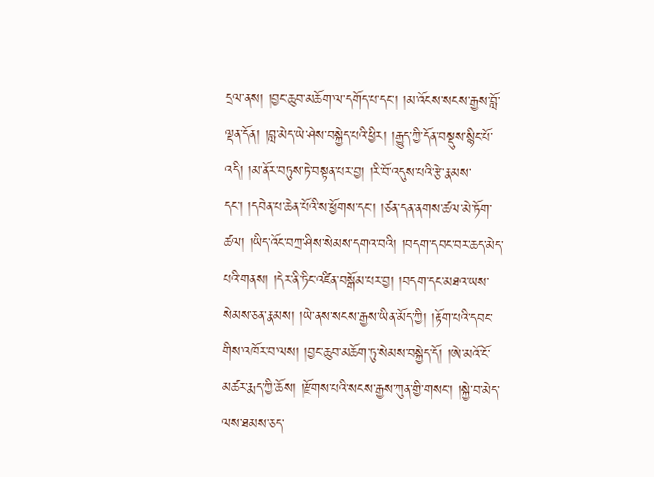དྲལ་ནས། །བྱང་ཆུབ་མཆོག་ལ་དགོད་པ་དང་། །མ་འོངས་སངས་རྒྱས་བློ་ལྡན་དོན། །བླ་མེད་ཡེ་ཤེས་བསྐྱེད་པའི་ཕྱིར། །རྒྱུད་ཀྱི་དོན་བསྡུས་སྙིང་པོ་འདི། །མ་ནོར་བཏུས་ཏེ་བསྟན་པར་བྱ། །རི་བོ་འདུས་པའི་རྩེ་རྣམས་དང་། །དབེན་པ་ཆེན་པོའི་ས་ཕྱོགས་དང་། །ཙན་དན་ནགས་ཚལ་མེ་ཏོག་ཚལ། །ཡིད་འོང་བཀྲ་ཤིས་སེམས་དགའ་བའི། །བདག་དབང་བར་ཆད་མེད་པའི་གནས། །དེར་ནི་ཏིང་འཛིན་བསྒོམ་པར་བྱ། །བདག་དང་མཐའ་ཡས་སེམས་ཅན་རྣམས། །ཡེ་ནས་སངས་རྒྱས་ཡིན་མོད་ཀྱི། །རྟོག་པའི་དབང་གིས་འཁོར་བ་ལས། །བྱང་ཆུབ་མཆོག་ཏུ་སེམས་བསྐྱེད་དོ། །ཨེ་མའོ་ངོ་མཚར་རྨད་ཀྱི་ཆོས། །རྫོགས་པའི་སངས་རྒྱས་ཀུན་གྱི་གསང་། །སྐྱེ་བ་མེད་ལས་ཐམས་ཅད་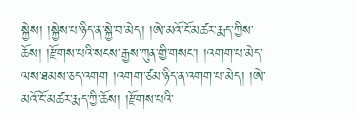སྐྱེས། །སྐྱེས་པ་ཉིད་ན་སྐྱེ་བ་མེད། །ཨེ་མའོ་ངོ་མཚར་རྨད་ཀྱིས་ཆོས། །རྫོགས་པའི་སངས་རྒྱས་ཀུན་གྱི་གསང་། །འགག་པ་མེད་ལས་ཐམས་ཅད་འགག །འགག་ཙམ་ཉིད་ན་འགག་པ་མེད། །ཨེ་མའོ་ངོ་མཚར་རྨད་ཀྱི་ཆོས། །རྫོགས་པའི་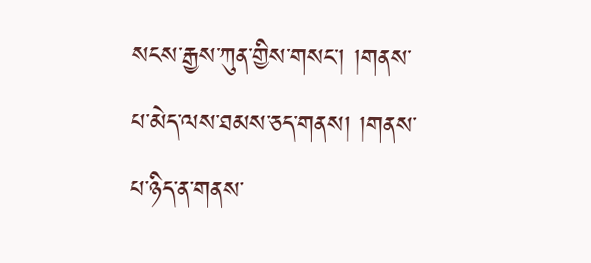སངས་རྒྱས་ཀུན་གྱིས་གསང་། །གནས་པ་མེད་ལས་ཐམས་ཅད་གནས། །གནས་པ་ཉིད་ན་གནས་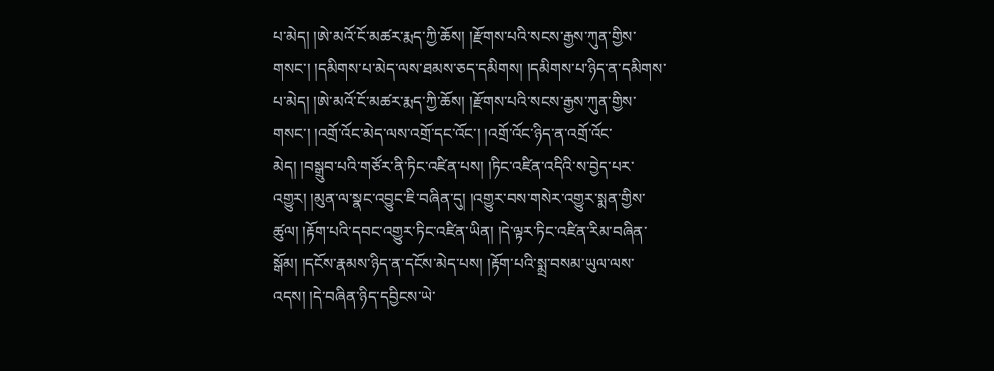པ་མེད། །ཨེ་མའོ་ངོ་མཚར་རྨད་ཀྱི་ཆོས། །རྫོགས་པའི་སངས་རྒྱས་ཀུན་གྱིས་གསང་། །དམིགས་པ་མེད་ལས་ཐམས་ཅད་དམིགས། །དམིགས་པ་ཉིད་ན་དམིགས་པ་མེད། །ཨེ་མའོ་ངོ་མཚར་རྨད་ཀྱི་ཆོས། །རྫོགས་པའི་སངས་རྒྱས་ཀུན་གྱིས་གསང་། །འགྲོ་འོང་མེད་ལས་འགྲོ་དང་འོང་། །འགྲོ་འོང་ཉིད་ན་འགྲོ་འོང་མེད། །བསྒྲུབ་པའི་གཙོར་ནི་ཏིང་འཛིན་པས། །ཏིང་འཛིན་འདིའི་ས་བྱེད་པར་འགྱུར། །མུན་ལ་སྣང་འབྱུང་ཇི་བཞིན་དུ། །འགྱུར་བས་གསེར་འགྱུར་སྨན་གྱིས་ཚུལ། །རྟོག་པའི་དབང་འགྱུར་ཏིང་འཛིན་ཡིན། །དེ་ལྟར་ཏིང་འཛིན་རིམ་བཞིན་སྒོམ། །དངོས་རྣམས་ཉིད་ན་དངོས་མེད་པས། །རྟོག་པའི་སྨྲ་བསམ་ཡུལ་ལས་འདས། །དེ་བཞིན་ཉིད་དབྱིངས་ཡེ་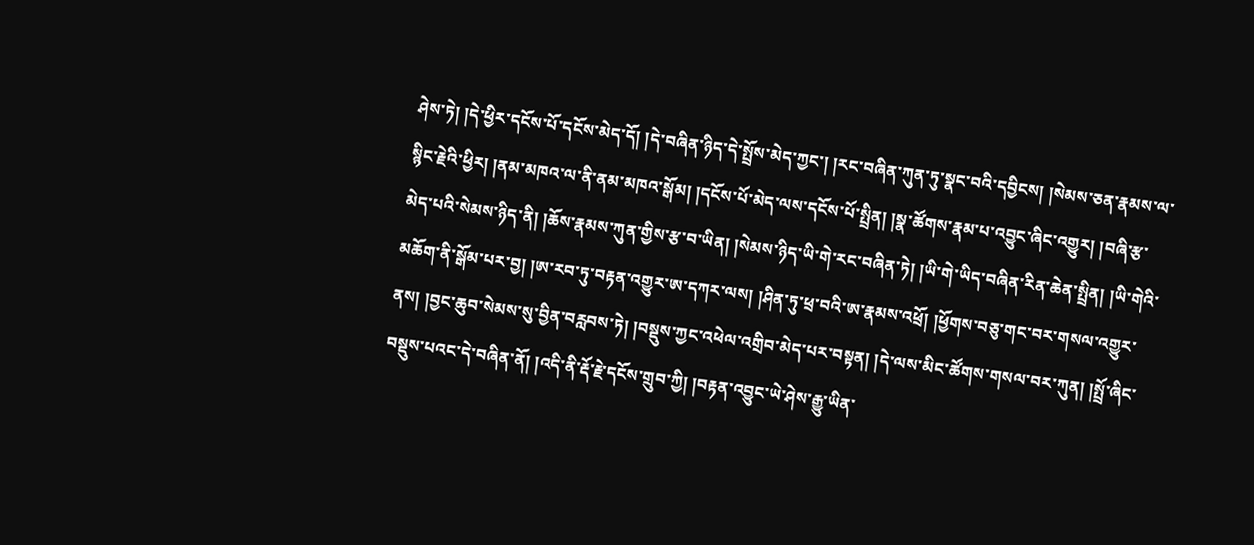ཤེས་ཏེ། །དེ་ཕྱིར་དངོས་པོ་དངོས་མེད་དོ། །དེ་བཞིན་ཉིད་དེ་སྤྲོས་མེད་ཀྱང་། །རང་བཞིན་ཀུན་ཏུ་སྣང་བའི་དབྱིངས། །སེམས་ཅན་རྣམས་ལ་སྙིང་རྗེའི་ཕྱིར། །ནམ་མཁའ་ལ་ནི་ནམ་མཁའ་སྒོམ། །དངོས་པོ་མེད་ལས་དངོས་པོ་སྤྲིན། །སྣ་ཚོགས་རྣམ་པ་འབྱུང་ཞིང་འགྱུར། །བཞི་རྩ་མེད་པའི་སེམས་ཉིད་ནི། །ཆོས་རྣམས་ཀུན་གྱིས་རྩ་བ་ཡིན། །སེམས་ཉིད་ཡི་གེ་རང་བཞིན་ཏེ། །ཡི་གེ་ཡིད་བཞིན་རིན་ཆེན་སྤྲིན། །ཡི་གེའི་མཆོག་ནི་སྒོམ་པར་བྱ། །ཨ་རབ་ཏུ་བརྟན་འགྱུར་ཨ་དཀར་ལས། །ཤིན་ཏུ་ཕྲ་བའི་ཨ་རྣམས་འཕྲོ། །ཕྱོགས་བཅུ་གང་བར་གསལ་འགྱུར་ནས། །བྱང་ཆུབ་སེམས་སུ་བྱིན་བརླབས་ཏེ། །བསྡུས་ཀྱང་འཕེལ་འགྲིབ་མེད་པར་བསྟན། །དེ་ལས་མིང་ཚོགས་གསལ་བར་ཀུན། །སྤྲོ་ཞིང་བསྡུས་པའང་དེ་བཞིན་ནོ། །འདི་ནི་རྡོ་རྗེ་དངོས་གྲུབ་ཀྱི། །བརྟན་འབྱུང་ཡེ་ཤེས་རྒྱུ་ཡིན་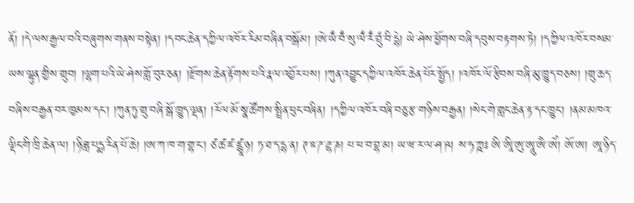ནོ། །དེ་ལས་རྒྱལ་བའི་བཞུགས་གནས་བསྟེན། །དབང་ཆེན་དཀྱིལ་འཁོར་རིམ་བཞིན་བསྒོམ། །ཨེ་ཡྃ་བྃ་སུ་ལྃ་རྃ་བྲུཾ་བི་དྷེ། ཡེ་ཤེས་ཕྱོགས་བཞི་དབུས་བརྟགས་ཏེ། །དཀྱིལ་འཁོར་བསམ་ཡས་ལྷུན་གྱིས་གྲུབ། །ལྷག་པའི་ཡེ་ཤེས་གློ་བུར་ཅན། །རྫོགས་ཆེན་རྟོགས་པའི་རྣལ་འབྱོར་པས། །ཀུན་འབྱུང་དཀྱིལ་འཁོར་ཆེན་པོར་སྤྱོད། །འཁོར་ལོ་རྩིབས་བཞི་མུ་ཁྱུད་བཅས། །གྲུ་ཆད་བཞིས་བརྒྱན་བར་ཁྱམས་དང་། །ཀུན་ཏུ་གྲུ་བཞི་སྒོ་ཁྱུད་ལྡན། །རོལ་མོ་སྣ་ཚོགས་སྤྲིན་ཕུང་བཞིན། །དཀྱིལ་འཁོར་བཞི་བཅུ་རྩ་གཉིས་བརྒྱན། །སེང་གེ་གླང་ཆེན་རྟ་དང་ཁྱུང་། །ནམ་མཁའ་ལྡིང་གི་ཁྲི་ཆེན་ལ། །ཉི་ཟླ་པདྨ་རིན་པོ་ཆེ། །ཨ་ཀ་ཁ་ག་གྷ་ང་། ཙ་ཚ་ཛ་ཛྙཱ་ཉ། ཏ་ཐ་ད་དྷ་ན། ཊ་ཋ་ཌ་ཌྷ་ཎ། པ་ཕ་བ་བྷ་མ། ཡ་ཝ་ར་ལ་ཤ་ཥ། ས་ཧ་ཀྵཿ ཨི་ཨཱི་ཨུ་ཨཱུ་ཨཻ་ཨེཾ། ཨོ་ཨ། ཨཱ་ཉིད་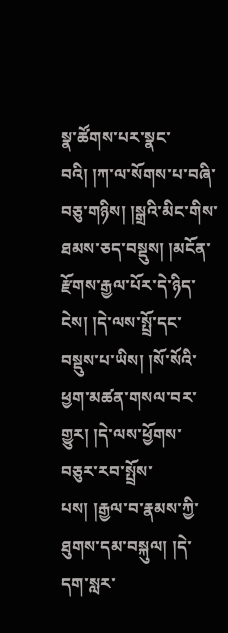སྣ་ཚོགས་པར་སྣང་བའི། །ཀ་ལ་སོགས་པ་བཞི་བཅུ་གཉིས། །སྒྲའི་མིང་གིས་ཐམས་ཅད་བསྡུས། །མངོན་རྫོགས་རྒྱལ་པོར་དེ་ཉིད་ངེས། །དེ་ལས་སྤྲོ་དང་བསྡུས་པ་ཡིས། །སོ་སོའི་ཕྱག་མཚན་གསལ་བར་གྱུར། །དེ་ལས་ཕྱོགས་བཅུར་རབ་སྤྲོས་པས། །རྒྱལ་བ་རྣམས་ཀྱི་ཐུགས་དམ་བསྐུལ། །དེ་དག་སླར་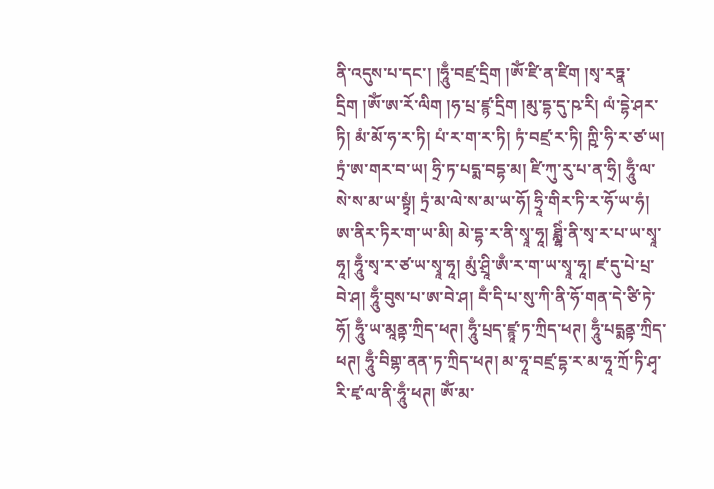ནི་འདུས་པ་དང་། །ཧཱུྃ་བཛྲ་དྲིག །ༀ་ཛི་ན་ཛིག །སྭ་རཏྣ་དྲིག །ༀ་ཨ་རོ་ལིག །ཧ་པྲ་ཛྙ་དྲིག །མུ་དྷ་དུ་ཥ་རི། ལཾ་དྷེ་ཤར་ཏི། མཾ་མོ་ཧ་ར་ཏི། པཾ་ར་ག་ར་ཏི། ཏཾ་བཛྲ་ར་ཏི། ཀྵི་ཧི་ར་ཙ་ཡ། ཏྲཾ་ཨ་གར་བ་ཡ། ཧྲི་ཏ་པདྨ་བདྷ་མ། ཛི་ཀུ་རུ་པ་ན་ཧྲི། ཧཱུྃ་ལ་སེ་ས་མ་ཡ་སྟྭཾ། ཏྲཾ་མ་ལེ་ས་མ་ཡ་ཧོ། ཧྲཱི་གིར་ཏི་ར་ཧོ་ཡ་ཧཾ། ཨ་ནིར་ཏིར་ག་ཡ་མི། མེ་དྷ་ར་ནི་སྭཱ་ཧཱ། ཐླྷིཾ་ནི་སྭ་ར་པ་ཡ་སྭཱ་ཧཱ། ཧཱུྃ་སྭ་ར་ཙ་ཡ་སྭཱ་ཧཱ། མུཾ་ཤྲཱི་ཨྃ་ར་ག་ཡ་སྭཱ་ཧཱ། ཛ་དུ་པེ་པྲ་བེ་ཤ། ཧཱུྃ་བུས་པ་ཨ་བེ་ཤ། བྃ་དི་པ་སུ་ཀི་ནི་ཧོ་གན་དེ་ཙི་ཏེ་ཧོ། ཧཱུྃ་ཡ་མཱནྟ་ཀྲིད་ཕཊ། ཧཱུྃ་པྲད་ཛྙཱ་ཏ་ཀྲིད་ཕཊ། ཧཱུྃ་པདྨནྟ་ཀྲིད་ཕཊ། ཧཱུྃ་བིགྷ་ནན་ཏ་ཀྲིད་ཕཊ། མ་ཧཱ་བཛྲ་དྷ་ར་མ་ཧཱ་ཀྲོ་ཏི་ཤྭ་རི་ཛྭ་ལ་ནི་ཧཱུྃ་ཕཊ། ༀ་མ་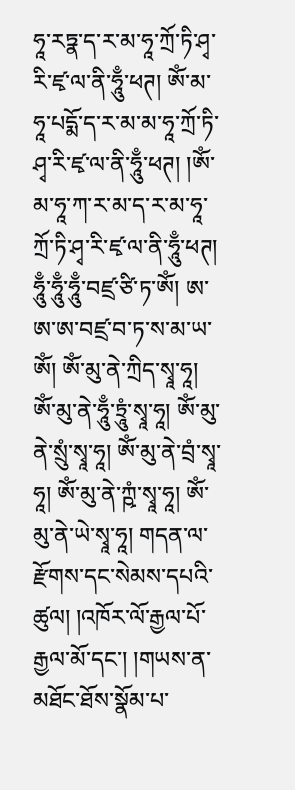ཧཱ་རཏྣ་ད་ར་མ་ཧཱ་ཀྲོ་ཏི་ཤྭ་རི་ཛྭ་ལ་ནི་ཧཱུྃ་ཕཊ། ༀ་མ་ཧཱ་པདྨོ་ད་ར་མ་མ་ཧཱ་ཀྲོ་ཏི་ཤྭ་རི་ཛྭ་ལ་ནི་ཧཱུྃ་ཕཊ། །ༀ་མ་ཧཱ་ཀ་ར་མ་ད་ར་མ་ཧཱ་ཀྲོ་ཏི་ཤྭ་རི་ཛྭ་ལ་ནི་ཧཱུྃ་ཕཊ། ཧཱུྃ་ཧཱུྃ་ཧཱུྃ་བཛྲ་ཙི་ཏ་ༀ། ཨ་ཨ་ཨ་བཛྲ་བ་ཏ་ས་མ་ཡ་ༀ། ༀ་མུ་ནེ་ཀྲིད་སྭཱ་ཧཱ། ༀ་མུ་ནེ་ཧཱུྃ་ཏྲཱུཾ་སྭཱ་ཧཱ། ༀ་མུ་ནེ་སྲུཾ་སྭཱ་ཧཱ། ༀ་མུ་ནེ་བྲཾ་སྭཱ་ཧཱ། ༀ་མུ་ནེ་ཀྵཾ་སྭཱ་ཧཱ། ༀ་མུ་ནེ་ཡེ་སྭཱ་ཧཱ། གདན་ལ་རྫོགས་དང་སེམས་དཔའི་ཚུལ། །འཁོར་ལོ་རྒྱལ་པོ་རྒྱལ་མོ་དང་། །གཡས་ན་མཐོང་ཐོས་སྣོམ་པ་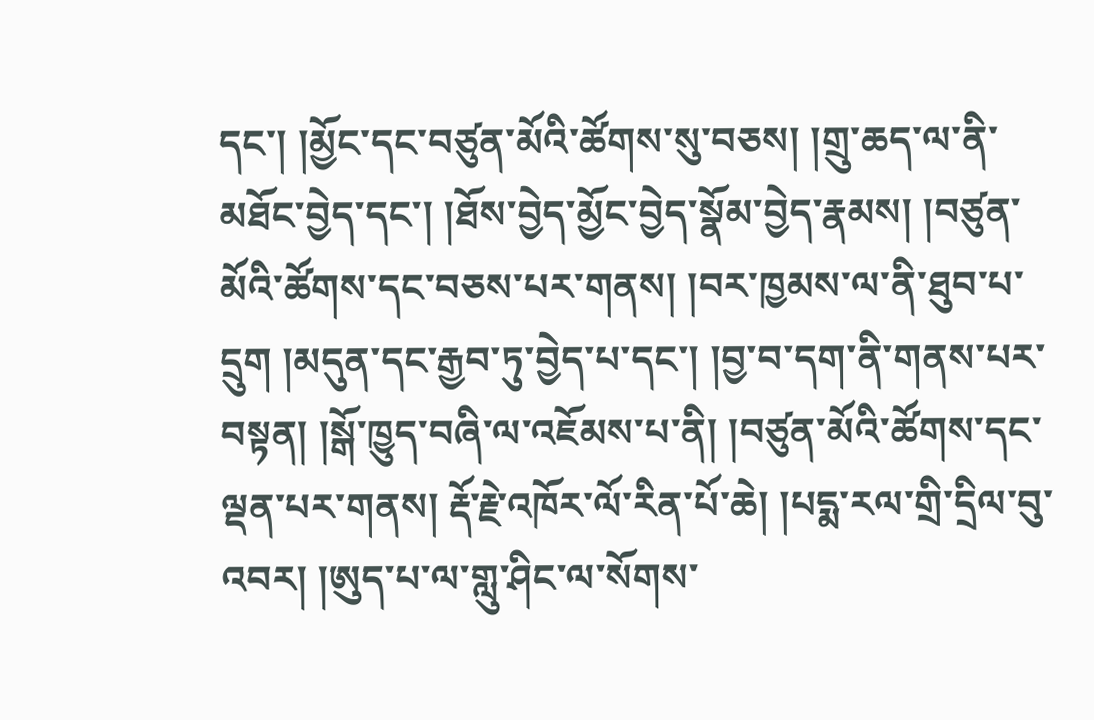དང་། །མྱོང་དང་བཙུན་མོའི་ཚོགས་སུ་བཅས། །གྲུ་ཆད་ལ་ནི་མཐོང་བྱེད་དང་། །ཐོས་བྱེད་མྱོང་བྱེད་སྣོམ་བྱེད་རྣམས། །བཙུན་མོའི་ཚོགས་དང་བཅས་པར་གནས། །བར་ཁྱམས་ལ་ནི་ཐུབ་པ་དྲུག །མདུན་དང་རྒྱབ་ཏུ་བྱེད་པ་དང་། །བྱ་བ་དག་ནི་གནས་པར་བསྟན། །སྒོ་ཁྱུད་བཞི་ལ་འཇོམས་པ་ནི། །བཙུན་མོའི་ཚོགས་དང་ལྡན་པར་གནས། རྡོ་རྗེ་འཁོར་ལོ་རིན་པོ་ཆེ། །པདྨ་རལ་གྲི་དྲིལ་བུ་འབར། །ཨུད་པ་ལ་གླུ་ཤིང་ལ་སོགས་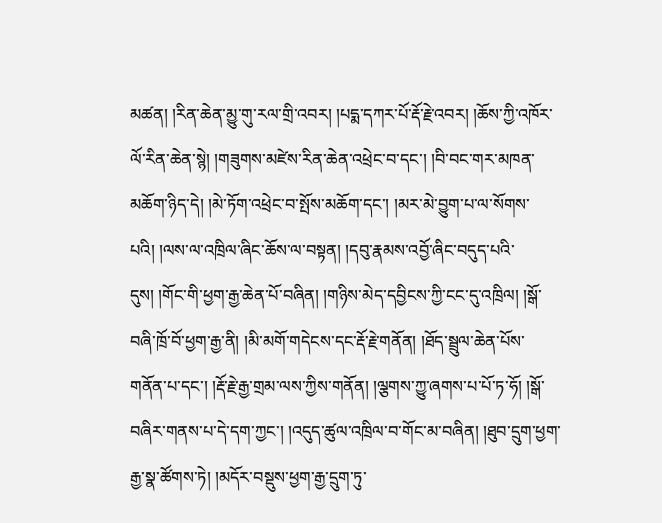མཚན། །རིན་ཆེན་མྱུ་གུ་རལ་གྲི་འབར། །པདྨ་དཀར་པོ་རྡོ་རྗེ་འབར། །ཆོས་ཀྱི་འཁོར་ལོ་རིན་ཆེན་སྙེ། །གཟུགས་མཛེས་རིན་ཆེན་འཕྲེང་བ་དང་། །བི་བང་གར་མཁན་མཆོག་ཉིད་དེ། །མེ་ཏོག་འཕྲེང་བ་སྤོས་མཆོག་དང་། །མར་མེ་བྱུག་པ་ལ་སོགས་པའི། །ལས་ལ་འཁྲིལ་ཞིང་ཆོས་ལ་བསྟན། །དབུ་རྣམས་འབྱོ་ཞིང་བདུད་པའི་དུས། །གོང་གི་ཕྱག་རྒྱ་ཆེན་པོ་བཞིན། །གཉིས་མེད་དབྱིངས་ཀྱི་ངང་དུ་འཁྲིལ། །སྒོ་བཞི་ཁྲོ་བོ་ཕྱག་རྒྱ་ནི། །མི་མགོ་གདེངས་དང་རྡོ་རྗེ་གནོན། །ཐོད་སྦྲུལ་ཆེན་པོས་གནོན་པ་དང་། །རྡོ་རྗེ་རྒྱ་གྲམ་ལས་ཀྱིས་གནོན། །ལྕགས་ཀྱུ་ཞགས་པ་པོ་ཏ་ཧོ། །སྒོ་བཞིར་གནས་པ་དེ་དག་ཀྱང་། །འདུད་ཚུལ་འཁྲིལ་བ་གོང་མ་བཞིན། །ཐུབ་དྲུག་ཕྱག་རྒྱ་སྣ་ཚོགས་ཏེ། །མདོར་བསྡུས་ཕྱག་རྒྱ་དྲུག་ཏུ་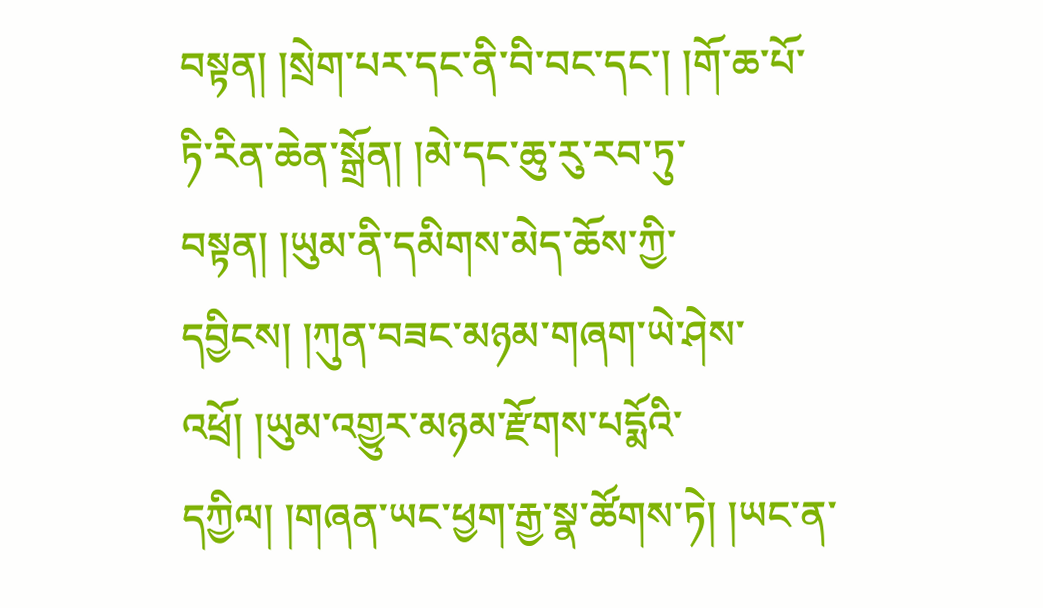བསྟན། །སྲེག་པར་དང་ནི་བི་བང་དང་། །གོ་ཆ་པོ་ཏི་རིན་ཆེན་སྒྲོན། །མེ་དང་ཆུ་རུ་རབ་ཏུ་བསྟན། །ཡུམ་ནི་དམིགས་མེད་ཆོས་ཀྱི་དབྱིངས། །ཀུན་བཟང་མཉམ་གཞག་ཡེ་ཤེས་འཕྲོ། །ཡུམ་འགྱུར་མཉམ་རྫོགས་པདྨོའི་དཀྱིལ། །གཞན་ཡང་ཕྱག་རྒྱ་སྣ་ཚོགས་ཏེ། །ཡང་ན་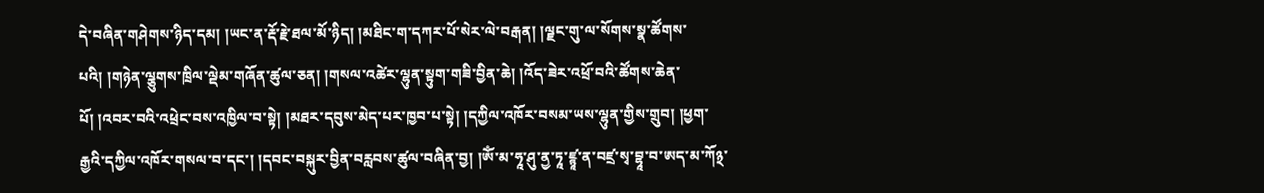དེ་བཞིན་གཤེགས་ཉིད་དམ། །ཡང་ན་རྡོ་རྗེ་ཐལ་མོ་ཉིད། །མཐིང་ག་དཀར་པོ་སེར་ལེ་བརྒན། །ལྗང་གུ་ལ་སོགས་སྣ་ཚོགས་པའི། །གཉེན་ལྕུགས་ཁྲིལ་ལྡེམ་གཞོན་ཚུལ་ཅན། །གསལ་འཚེར་ལྷུན་སྟུག་གཟི་བྱིན་ཆེ། །འོད་ཟེར་འཕྲོ་བའི་ཚོགས་ཆེན་པོ། །འབར་བའི་འཕྲེང་བས་འཁྱིལ་བ་སྟེ། །མཐར་དབུས་མེད་པར་ཁྱབ་པ་སྟེ། །དཀྱིལ་འཁོར་བསམ་ཡས་ལྷུན་གྱིས་གྲུབ། །ཕྱག་རྒྱའི་དཀྱིལ་འཁོར་གསལ་བ་དང་། །དབང་བསྐུར་བྱིན་བརླབས་ཚུལ་བཞིན་བྱ། །ༀ་མ་ཧཱ་ཤུ་ནྱ་ཏཱ་ཛྙཱ་ན་བཛྲ་སྭ་བྷཱ་བ་ཨད་མ་ཀོ྅་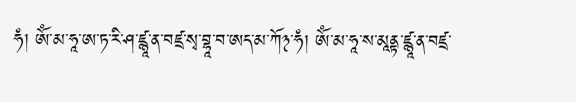ཧཾ། ༀ་མ་ཧཱ་ཨ་ཏ་རི་ཤ་ཛྙཱ་ན་བཛྲ་སྭ་བྷཱ་བ་ཨད་མ་ཀོ྅་ཧཾ། ༀ་མ་ཧཱ་ས་མཱནྟ་ཛྙཱ་ན་བཛྲ་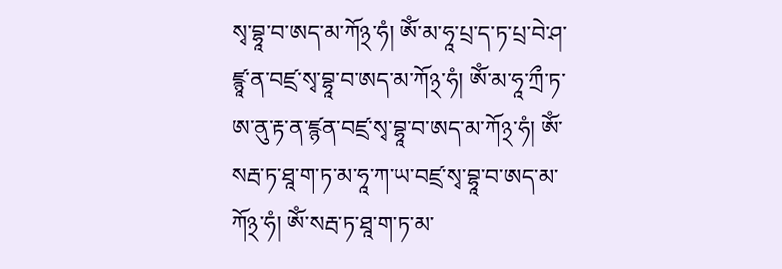སྭ་བྷཱ་བ་ཨད་མ་ཀོ྅་ཧཾ། ༀ་མ་ཧཱ་པྲ་ད་ཏ་པྲ་བེ་ཤ་ཛྙཱ་ན་བཛྲ་སྭ་བྷཱ་བ་ཨད་མ་ཀོ྅་ཧཾ། ༀ་མ་ཧཱ་ཀྲྀ་ཏ་ཨ་ནུ་རྟ་ན་ཛྙན་བཛྲ་སྭ་བྷཱ་བ་ཨད་མ་ཀོ྅་ཧཾ། ༀ་སརྦ་ཏ་ཐཱ་ག་ཏ་མ་ཧཱ་ཀ་ཡ་བཛྲ་སྭ་བྷཱ་བ་ཨད་མ་ཀོ྅་ཧཾ། ༀ་སརྦ་ཏ་ཐཱ་ག་ཏ་མ་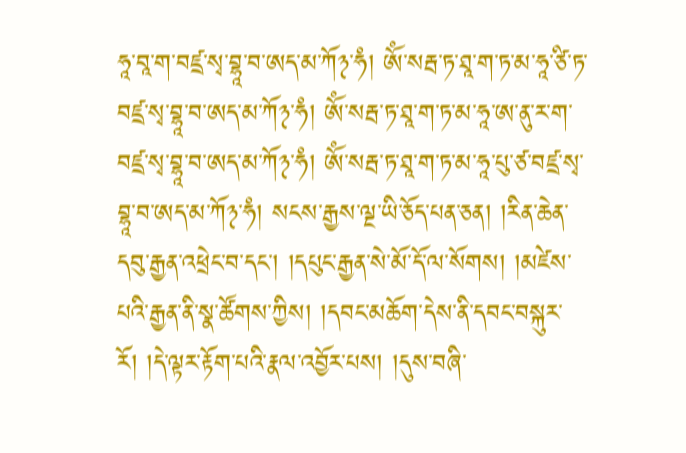ཧཱ་བཱ་ག་བཛྲ་སྭ་བྷཱ་བ་ཨད་མ་ཀོ྅་ཧཾ། ༀ་སརྦ་ཏ་ཐཱ་ག་ཏ་མ་ཧཱ་ཙི་ཏ་བཛྲ་སྭ་བྷཱ་བ་ཨད་མ་ཀོ྅་ཧཾ། ༀ་སརྦ་ཏ་ཐཱ་ག་ཏ་མ་ཧཱ་ཨ་ནུ་ར་ག་བཛྲ་སྭ་བྷཱ་བ་ཨད་མ་ཀོ྅་ཧཾ། ༀ་སརྦ་ཏ་ཐཱ་ག་ཏ་མ་ཧཱ་པུ་ཙ་བཛྲ་སྭ་བྷཱ་བ་ཨད་མ་ཀོ྅་ཧཾ། སངས་རྒྱས་ལྔ་ཡི་ཅོད་པན་ཅན། །རིན་ཆེན་དབུ་རྒྱན་འཕྲེང་བ་དང་། །དཔུང་རྒྱན་སེ་མོ་དོ་ལ་སོགས། །མཛེས་པའི་རྒྱན་ནི་སྣ་ཚོགས་ཀྱིས། །དབང་མཆོག་དེས་ནི་དབང་བསྐུར་རོ། །དེ་ལྟར་རྟོག་པའི་རྣལ་འབྱོར་པས། །དུས་བཞི་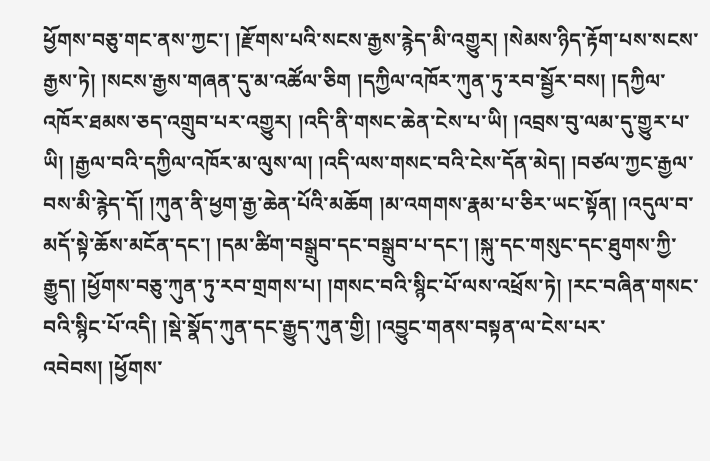ཕྱོགས་བཅུ་གང་ནས་ཀྱང་། །རྫོགས་པའི་སངས་རྒྱས་རྙེད་མི་འགྱུར། །སེམས་ཉིད་རྟོག་པས་སངས་རྒྱས་ཏེ། །སངས་རྒྱས་གཞན་དུ་མ་འཚོལ་ཅིག །དཀྱིལ་འཁོར་ཀུན་ཏུ་རབ་སྦྱོར་བས། །དཀྱིལ་འཁོར་ཐམས་ཅད་འགྲུབ་པར་འགྱུར། །འདི་ནི་གསང་ཆེན་ངེས་པ་ཡི། །འབྲས་བུ་ལམ་དུ་གྱུར་པ་ཡི། །རྒྱལ་བའི་དཀྱིལ་འཁོར་མ་ལུས་ལ། །འདི་ལས་གསང་བའི་ངེས་དོན་མེད། །བཙལ་ཀྱང་རྒྱལ་བས་མི་རྙེད་དོ། །ཀུན་ནི་ཕྱག་རྒྱ་ཆེན་པོའི་མཆོག །མ་འགགས་རྣམ་པ་ཅིར་ཡང་སྟོན། །འདུལ་བ་མདོ་སྟེ་ཆོས་མངོན་དང་། །དམ་ཚིག་བསྒྲུབ་དང་བསྒྲུབ་པ་དང་། །སྐུ་དང་གསུང་དང་ཐུགས་ཀྱི་རྒྱུད། །ཕྱོགས་བཅུ་ཀུན་ཏུ་རབ་གྲགས་པ། །གསང་བའི་སྙིང་པོ་ལས་འཕྲོས་ཏེ། །རང་བཞིན་གསང་བའི་སྙིང་པོ་འདི། །སྡེ་སྣོད་ཀུན་དང་རྒྱུད་ཀུན་གྱི། །འབྱུང་གནས་བསྟན་ལ་ངེས་པར་འབེབས། །ཕྱོགས་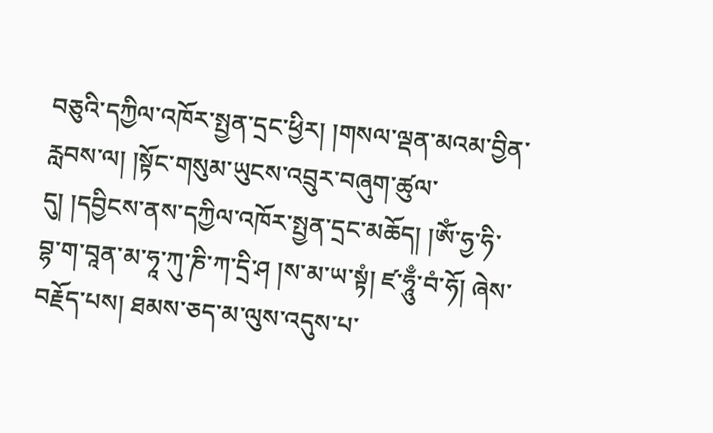བཅུའི་དཀྱིལ་འཁོར་སྤྱན་དྲང་ཕྱིར། །གསལ་ལྡན་མའམ་བྱིན་རླབས་ལ། །སྟོང་གསུམ་ཡུངས་འབྲུར་བཞུག་ཚུལ་དུ། །དབྱིངས་ནས་དཀྱིལ་འཁོར་སྤྱན་དྲང་མཆོད། །ༀ་ཧྱ་ཧི་བྷ་ག་བཱན་མ་ཧཱ་ཀུ་ཎི་ཀ་དྲི་ཤ །ས་མ་ཡ་སྟཾ། ཛ་ཧཱུྃ་བཾ་ཧོ། ཞེས་བརྗོད་པས། ཐམས་ཅད་མ་ལུས་འདུས་པ་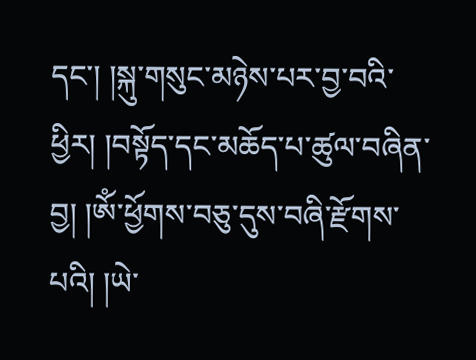དང་། །སྐུ་གསུང་མཉེས་པར་བྱ་བའི་ཕྱིར། །བསྟོད་དང་མཆོད་པ་ཚུལ་བཞིན་བྱ། །ༀ་ཕྱོགས་བཅུ་དུས་བཞི་རྫོགས་པའི། །ཡེ་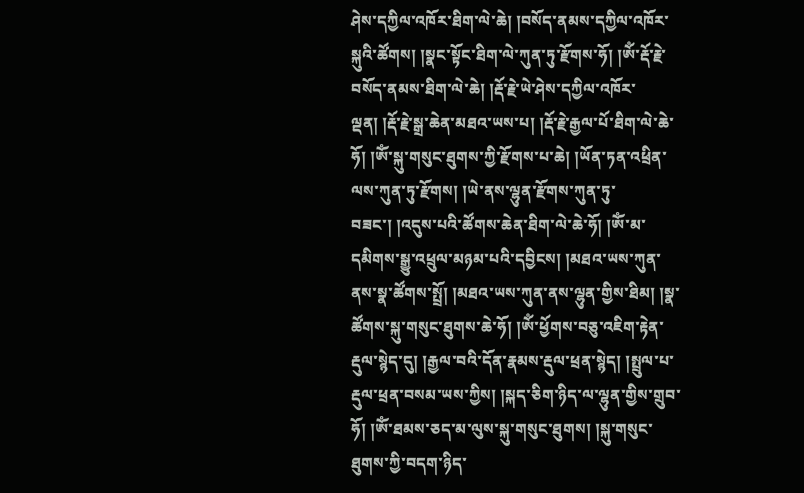ཤེས་དཀྱིལ་འཁོར་ཐིག་ལེ་ཆེ། །བསོད་ནམས་དཀྱིལ་འཁོར་སྐུའི་ཚོགས། །སྣང་སྟོང་ཐིག་ལེ་ཀུན་ཏུ་རྫོགས་ཧོ། །ༀ་རྡོ་རྗེ་བསོད་ནམས་ཐིག་ལེ་ཆེ། །རྡོ་རྗེ་ཡེ་ཤེས་དཀྱིལ་འཁོར་ལྡན། །རྡོ་རྗེ་སྒྲ་ཆེན་མཐའ་ཡས་པ། །རྡོ་རྗེ་རྒྱལ་པོ་ཐིག་ལེ་ཆེ་ཧོ། །ༀ་སྐུ་གསུང་ཐུགས་ཀྱི་རྫོགས་པ་ཆེ། །ཡོན་ཏན་འཕྲིན་ལས་ཀུན་ཏུ་རྫོགས། །ཡེ་ནས་ལྷུན་རྫོགས་ཀུན་ཏུ་བཟང་། །འདུས་པའི་ཚོགས་ཆེན་ཐིག་ལེ་ཆེ་ཧོ། །ༀ་མ་དམིགས་སྒྱུ་འཕྲུལ་མཉམ་པའི་དབྱིངས། །མཐའ་ཡས་ཀུན་ནས་སྣ་ཚོགས་སྤྲོ། །མཐའ་ཡས་ཀུན་ནས་ལྷུན་གྱིས་ཐིམ། །སྣ་ཚོགས་སྐུ་གསུང་ཐུགས་ཆེ་ཧོ། །ༀ་ཕྱོགས་བཅུ་འཇིག་རྟེན་རྡུལ་སྙེད་དུ། །རྒྱལ་བའི་དོན་རྣམས་རྡུལ་ཕྲན་སྙེད། །སྤྲུལ་པ་རྡུལ་ཕྲན་བསམ་ཡས་ཀྱིས། །སྐད་ཅིག་ཉིད་ལ་ལྷུན་གྱིས་གྲུབ་ཧོ། །ༀ་ཐམས་ཅད་མ་ལུས་སྐུ་གསུང་ཐུགས། །སྐུ་གསུང་ཐུགས་ཀྱི་བདག་ཉིད་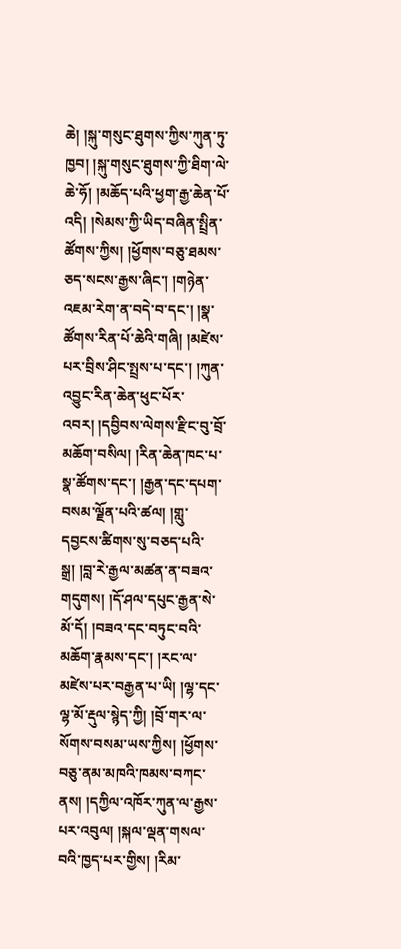ཆེ། །སྐུ་གསུང་ཐུགས་ཀྱིས་ཀུན་ཏུ་ཁྱབ། །སྐུ་གསུང་ཐུགས་ཀྱི་ཐིག་ལེ་ཆེ་ཧོ། །མཆོད་པའི་ཕྱག་རྒྱ་ཆེན་པོ་འདི། །སེམས་ཀྱི་ཡིད་བཞིན་སྤྲིན་ཚོགས་ཀྱིས། །ཕྱོགས་བཅུ་ཐམས་ཅད་སངས་རྒྱས་ཞིང་། །གཉེན་འཇམ་རེག་ན་བདེ་བ་དང་། །སྣ་ཚོགས་རིན་པོ་ཆེའི་གཞི། །མཛེས་པར་བྲིས་ཤིང་སྤྲས་པ་དང་། །ཀུན་འབྱུང་རིན་ཆེན་ཕུང་པོར་འབར། །དབྱིབས་ལེགས་རྫིང་བུ་བྲོ་མཆོག་བསིལ། །རིན་ཆེན་ཁང་པ་སྣ་ཚོགས་དང་། །རྒྱན་དང་དཔག་བསམ་ལྗོན་པའི་ཚལ། །གླུ་དབྱངས་ཚིགས་སུ་བཅད་པའི་སྒྲ། །བླ་རེ་རྒྱལ་མཚན་ན་བཟའ་གདུགས། །དོ་ཤལ་དཔུང་རྒྱན་སེ་མོ་དོ། །བཟའ་དང་བཏུང་བའི་མཆོག་རྣམས་དང་། །རང་ལ་མཛེས་པར་བརྒྱན་པ་ཡི། །ལྷ་དང་ལྷ་མོ་རྡུལ་སྙེད་ཀྱི། །བྲོ་གར་ལ་སོགས་བསམ་ཡས་ཀྱིས། །ཕྱོགས་བཅུ་ནམ་མཁའི་ཁམས་བཀང་ནས། །དཀྱིལ་འཁོར་ཀུན་ལ་རྒྱས་པར་འབུལ། །སྐལ་ལྡན་གསལ་བའི་ཁྱད་པར་གྱིས། །རིམ་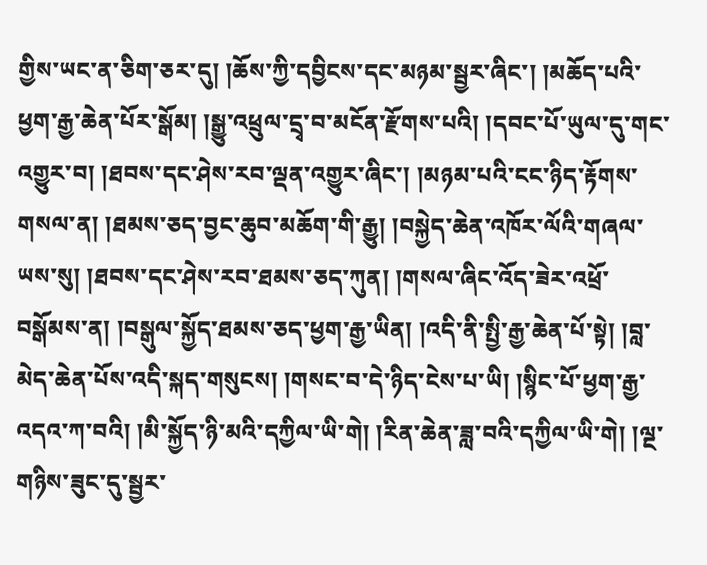གྱིས་ཡང་ན་ཅིག་ཅར་དུ། །ཆོས་ཀྱི་དབྱིངས་དང་མཉམ་སྦྱར་ཞིང་། །མཆོད་པའི་ཕྱག་རྒྱ་ཆེན་པོར་སྒོམ། །སྒྱུ་འཕྲུལ་དྲྭ་བ་མངོན་རྫོགས་པའི། །དབང་པོ་ཡུལ་དུ་གང་འགྱུར་བ། །ཐབས་དང་ཤེས་རབ་ལྡན་འགྱུར་ཞིང་། །མཉམ་པའི་ངང་ཉིད་རྟོགས་གསལ་ན། །ཐམས་ཅད་བྱང་ཆུབ་མཆོག་གི་རྒྱུ། །བསྐྱེད་ཆེན་འཁོར་ལོའི་གཞལ་ཡས་སུ། །ཐབས་དང་ཤེས་རབ་ཐམས་ཅད་ཀུན། །གསལ་ཞིང་འོད་ཟེར་འཕྲོ་བསྒོམས་ན། །བསྒུལ་སྐྱོད་ཐམས་ཅད་ཕྱག་རྒྱ་ཡིན། །འདི་ནི་སྤྱི་རྒྱ་ཆེན་པོ་སྟེ། །བླ་མེད་ཆེན་པོས་འདི་སྐད་གསུངས། །གསང་བ་དེ་ཉིད་ངེས་པ་ཡི། །སྙིང་པོ་ཕྱག་རྒྱ་འདའ་ཀ་བའི། །མི་སྐྱོད་ཉི་མའི་དཀྱིལ་ཡི་གེ། །རིན་ཆེན་ཟླ་བའི་དཀྱིལ་ཡི་གེ། །ལྔ་གཉིས་ཟུང་དུ་སྦྱར་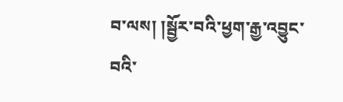བ་ལས། །སྦྱོར་བའི་ཕྱག་རྒྱ་འབྱུང་བའི་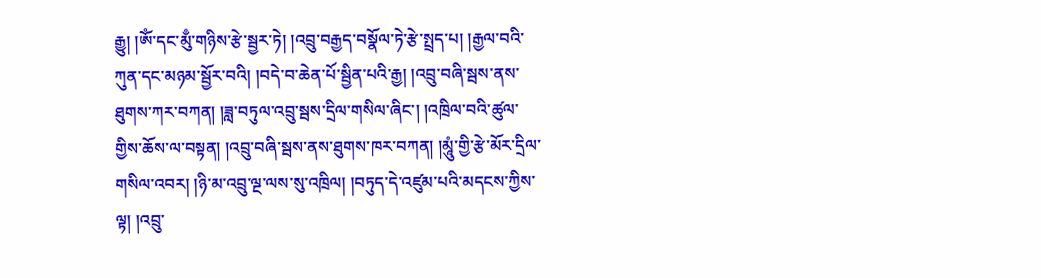རྒྱུ། །ༀ་དང་མུྃ་གཉིས་རྩེ་སྦྱར་ཏེ། །འབྲུ་བརྒྱད་བསྣོལ་ཏེ་རྩེ་སྤྲད་པ། །རྒྱལ་བའི་ཀུན་དང་མཉམ་སྦྱོར་བའི། །བདེ་བ་ཆེན་པོ་སྦྱིན་པའི་རྒྱ། །འབྲུ་བཞི་སྦས་ནས་ཐུགས་ཀར་བཀན། །ཟླ་བཏུལ་འབྲུ་སྦས་དྲིལ་གསིལ་ཞིང་། །འཁྲིལ་བའི་ཚུལ་གྱིས་ཆོས་ལ་བསྟན། །འབྲུ་བཞི་སྦས་ནས་ཐུགས་ཁར་བཀན། །མཱུཾ་གྱི་རྩེ་མོར་དྲིལ་གསིལ་འབར། །ཉི་མ་འབྲུ་ལྔ་ལས་སུ་འཁྲིལ། །བཏུད་དེ་འཛུམ་པའི་མདངས་ཀྱིས་ལྟ། །འབྲུ་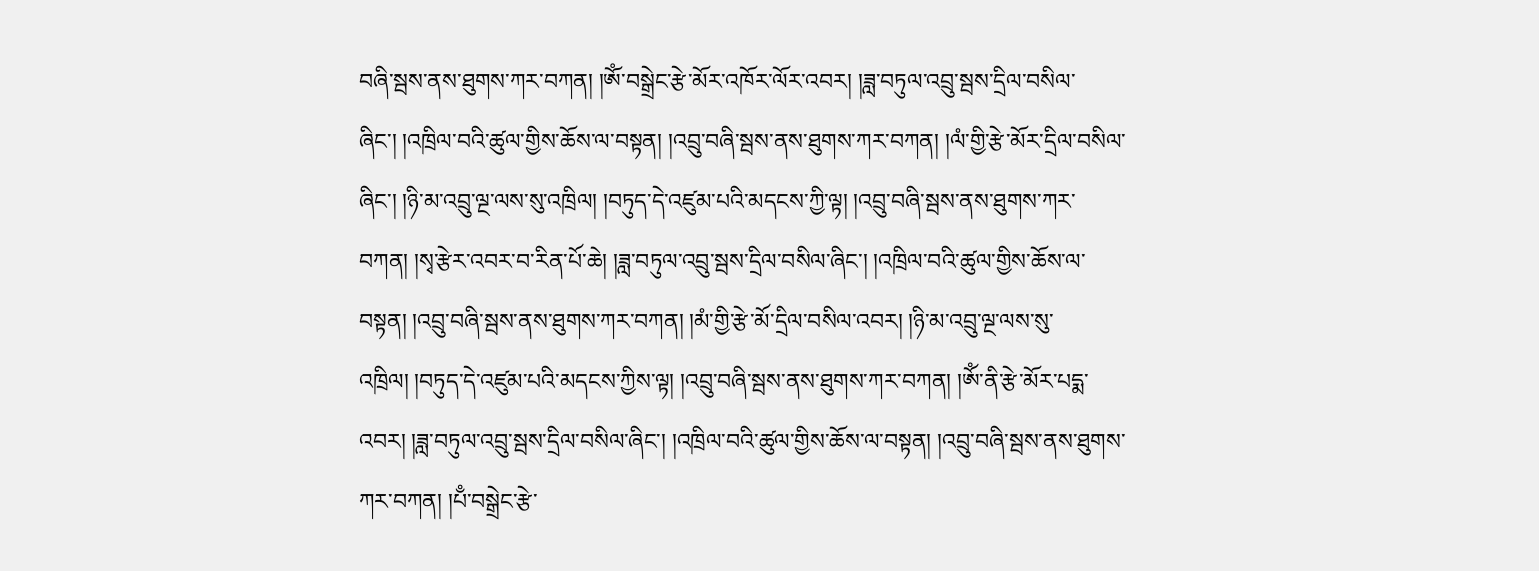བཞི་སྦས་ནས་ཐུགས་ཀར་བཀན། །ༀ་བསྒྲེང་རྩེ་མོར་འཁོར་ལོར་འབར། །ཟླ་བཏུལ་འབྲུ་སྦས་དྲིལ་བསིལ་ཞིང་། །འཁྲིལ་བའི་ཚུལ་གྱིས་ཆོས་ལ་བསྟན། །འབྲུ་བཞི་སྦས་ནས་ཐུགས་ཀར་བཀན། །ལཾ་གྱི་རྩེ་མོར་དྲིལ་བསིལ་ཞིང་། །ཉི་མ་འབྲུ་ལྔ་ལས་སུ་འཁྲིལ། །བཏུད་དེ་འཛུམ་པའི་མདངས་ཀྱི་ལྟ། །འབྲུ་བཞི་སྦས་ནས་ཐུགས་ཀར་བཀན། །སྭ་རྩེར་འབར་བ་རིན་པོ་ཆེ། །ཟླ་བཏུལ་འབྲུ་སྦས་དྲིལ་བསིལ་ཞིང་། །འཁྲིལ་བའི་ཚུལ་གྱིས་ཆོས་ལ་བསྟན། །འབྲུ་བཞི་སྦས་ནས་ཐུགས་ཀར་བཀན། །མཾ་གྱི་རྩེ་མོ་དྲིལ་བསིལ་འབར། །ཉི་མ་འབྲུ་ལྔ་ལས་སུ་འཁྲིལ། །བཏུད་དེ་འཛུམ་པའི་མདངས་ཀྱིས་ལྟ། །འབྲུ་བཞི་སྦས་ནས་ཐུགས་ཀར་བཀན། །ༀ་ནི་རྩེ་མོར་པདྨ་འབར། །ཟླ་བཏུལ་འབྲུ་སྦས་དྲིལ་བསིལ་ཞིང་། །འཁྲིལ་བའི་ཚུལ་གྱིས་ཆོས་ལ་བསྟན། །འབྲུ་བཞི་སྦས་ནས་ཐུགས་ཀར་བཀན། །པྃ་བསྒྲེང་རྩེ་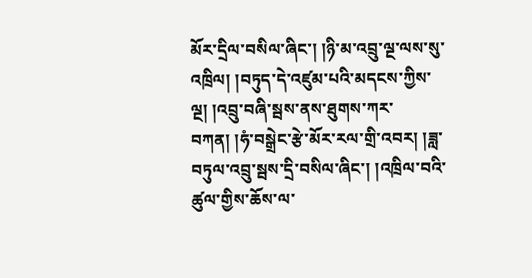མོར་དྲིལ་བསིལ་ཞིང་། །ཉི་མ་འབྲུ་ལྔ་ལས་སུ་འཁྲིལ། །བཏུད་དེ་འཛུམ་པའི་མདངས་ཀྱིས་ལྔ། །འབྲུ་བཞི་སྦས་ནས་ཐུགས་ཀར་བཀན། །ཧཾ་བསྒྲེང་རྩེ་མོར་རལ་གྲི་འབར། །ཟླ་བཏུལ་འབྲུ་སྦས་དྲི་བསིལ་ཞིང་། །འཁྲིལ་བའི་ཚུལ་གྱིས་ཆོས་ལ་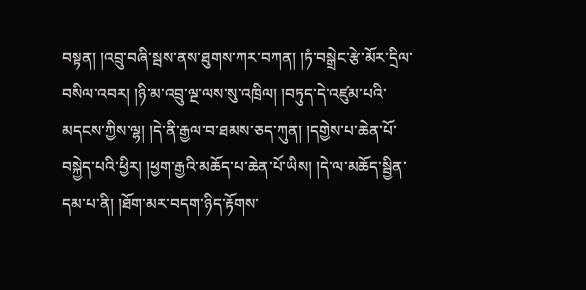བསྟན། །འབྲུ་བཞི་སྦས་ནས་ཐུགས་ཀར་བཀན། །ཏཾ་བསྒྲེང་རྩེ་མོར་དྲིལ་བསིལ་འབར། །ཉི་མ་འབྲུ་ལྔ་ལས་སུ་འཁྲིལ། །བཏུད་དེ་འཛུམ་པའི་མདངས་ཀྱིས་ལྷ། །དེ་ནི་རྒྱལ་བ་ཐམས་ཅད་ཀུན། །དགྱེས་པ་ཆེན་པོ་བསྐྱེད་པའི་ཕྱིར། །ཕྱག་རྒྱའི་མཆོད་པ་ཆེན་པོ་ཡིས། །དེ་ལ་མཆོད་སྦྱིན་དམ་པ་ནི། །ཐོག་མར་བདག་ཉིད་རྟོགས་